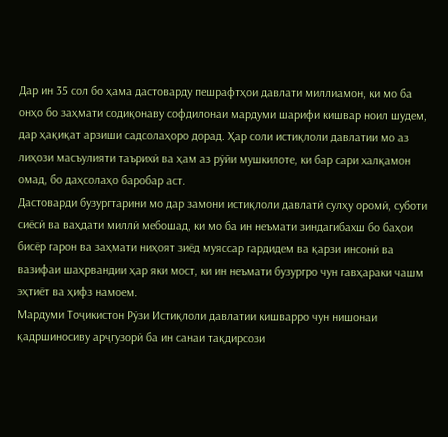Дар ин 35 сол бо ҳама дастоварду пешрафтҳои давлати миллиамон, ки мо ба онҳо бо заҳмати содиқонаву софдилонаи мардуми шарифи кишвар ноил шудем, дар ҳақиқат арзиши садсолаҳоро дорад. Ҳар соли истиқлоли давлатии мо аз лиҳози масъулияти таърихӣ ва ҳам аз рӯйи мушкилоте, ки бар сари халқамон омад, бо даҳсолаҳо баробар аст.
Дастоварди бузургтарини мо дар замони истиқлоли давлатӣ сулҳу оромӣ, суботи сиёсӣ ва ваҳдати миллӣ мебошад, ки мо ба ин неъмати зиндагибахш бо баҳои бисёр гарон ва заҳмати ниҳоят зиёд муяссар гардидем ва қарзи инсонӣ ва вазифаи шаҳрвандии ҳар яки мост, ки ин неъмати бузургро чун гавҳараки чашм эҳтиёт ва ҳифз намоем.
Мардуми Тоҷикистон Рӯзи Истиқлоли давлатии кишварро чун нишонаи қадршиносиву арҷгузорӣ ба ин санаи тақдирсози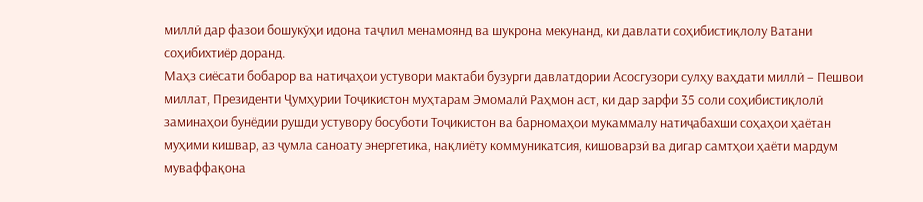миллӣ дар фазои бошукӯҳи идона таҷлил менамоянд ва шукрона мекунанд, ки давлати соҳибистиқлолу Ватани соҳибихтиёр доранд.
Маҳз сиёсати бобарор ва натиҷаҳои устувори мактаби бузурги давлатдории Асосгузори сулҳу ваҳдати миллӣ – Пешвои миллат, Президенти Ҷумҳурии Тоҷикистон муҳтарам Эмомалӣ Раҳмон аст, ки дар зарфи 35 соли соҳибистиқлолӣ заминаҳои бунёдии рушди устувору босуботи Тоҷикистон ва барномаҳои мукаммалу натиҷабахши соҳаҳои ҳаётан муҳими кишвар, аз ҷумла саноату энергетика, нақлиёту коммуникатсия, кишоварзӣ ва дигар самтҳои ҳаёти мардум муваффақона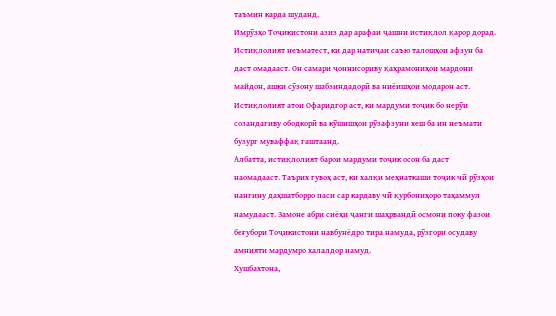таъмин карда шуданд.
Имрӯзҳо Тоҷикистони азиз дар арафаи ҷашни истиқлол қарор дорад. Истиқлолият неъматест, ки дар натиҷаи саъю талошҳои афзун ба даст омадааст. Он самари ҷоннисориву қаҳрамониҳои мардони майдон, ашки сӯзону шабзиндадорӣ ва ниёишҳои модарон аст. Истиқлолият атои Офаридгор аст, ки мардуми тоҷик бо нерӯи созандагиву ободкорӣ ва кӯшишҳои рӯзафзуни хеш ба ин неъмати бузург муваффақ гаштаанд.
Албатта, истиқлолият барои мардуми тоҷик осон ба даст наомадааст. Таърих гувоҳ аст, ки халқи меҳнаткаши тоҷик чӣ рӯзҳои нангину даҳшатборро паси сар кардаву чӣ қурбониҳоро таҳаммул намудааст. Замоне абри сиёҳи ҷанги шаҳрвандӣ осмони поку фазои беғубори Тоҷикистони навбунёдро тира намуда, рӯзгори осудаву амнияти мардумро халалдор намуд.
Хушбахтона,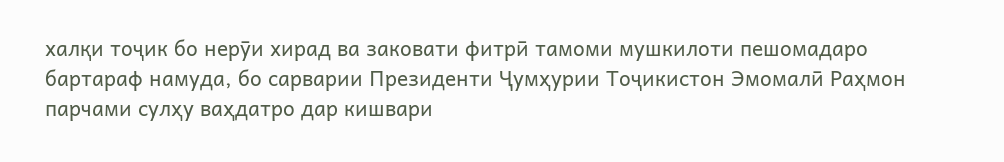халқи тоҷик бо нерӯи хирад ва заковати фитрӣ тамоми мушкилоти пешомадаро бартараф намуда, бо сарварии Президенти Ҷумҳурии Тоҷикистон Эмомалӣ Раҳмон парчами сулҳу ваҳдатро дар кишвари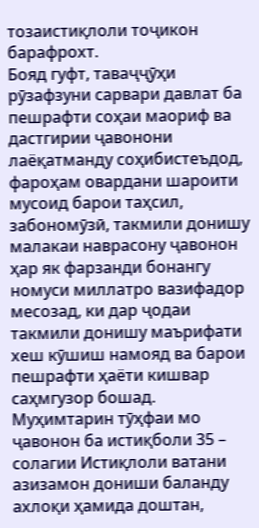тозаистиқлоли тоҷикон барафрохт.
Бояд гуфт, таваҷҷӯҳи рӯзафзуни сарвари давлат ба пешрафти соҳаи маориф ва дастгирии ҷавонони лаёқатманду соҳибистеъдод, фароҳам овардани шароити мусоид барои таҳсил, забономӯзӣ, такмили донишу малакаи наврасону ҷавонон ҳар як фарзанди бонангу номуси миллатро вазифадор месозад, ки дар ҷодаи такмили донишу маърифати хеш кӯшиш намояд ва барои пешрафти ҳаёти кишвар саҳмгузор бошад.
Муҳимтарин тӯҳфаи мо ҷавонон ба истиқболи 35 – солагии Истиқлоли ватани азизамон дониши баланду ахлоқи ҳамида доштан,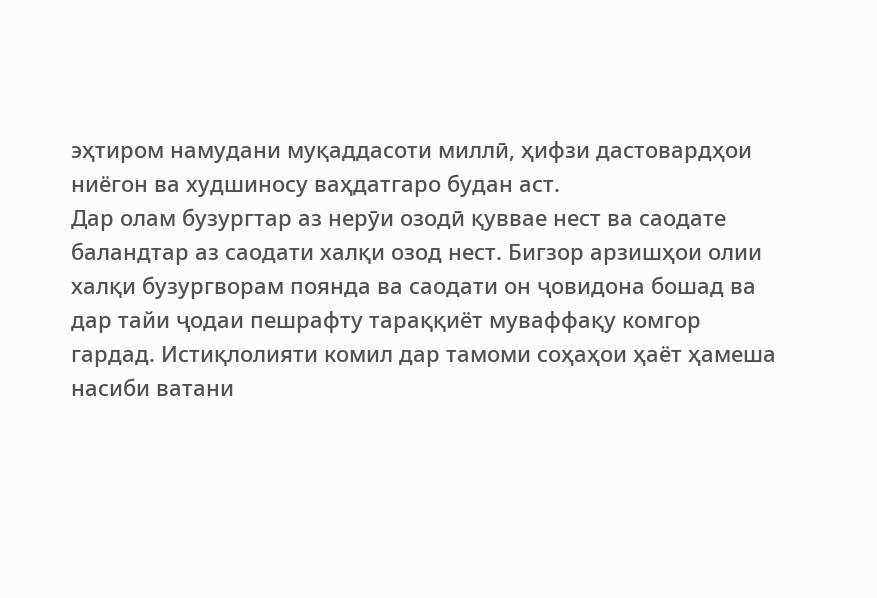эҳтиром намудани муқаддасоти миллӣ, ҳифзи дастовардҳои ниёгон ва худшиносу ваҳдатгаро будан аст.
Дар олам бузургтар аз нерӯи озодӣ қуввае нест ва саодате баландтар аз саодати халқи озод нест. Бигзор арзишҳои олии халқи бузургворам поянда ва саодати он ҷовидона бошад ва дар тайи ҷодаи пешрафту тараққиёт муваффақу комгор гардад. Истиқлолияти комил дар тамоми соҳаҳои ҳаёт ҳамеша насиби ватани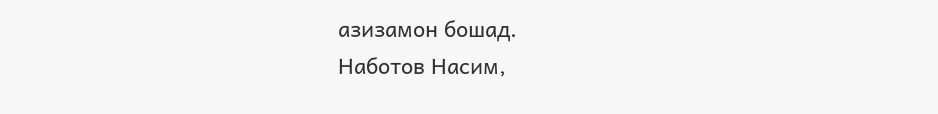азизамон бошад.
Наботов Насим,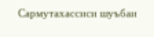Сармутахассиси шуъбаи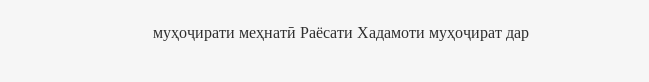муҳоҷирати меҳнатӣ Раёсати Хадамоти муҳоҷират дар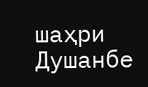шаҳри Душанбе